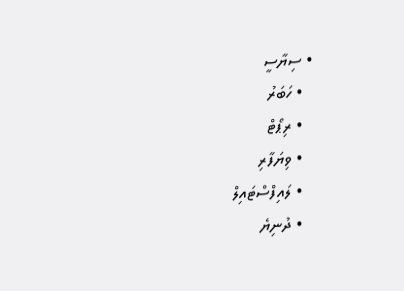• ސިޔާސީ
  • ހަބަރު
  • ރިޕޯޓް
  • ވިޔަފާރި
  • ލައިފްސްޓައިލް
  • ދުނިޔެ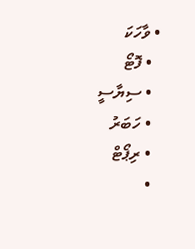• ވާހަކަ
  • ފޮޓޯ
  • ސިޔާސީ
  • ހަބަރު
  • ރިޕޯޓް
  •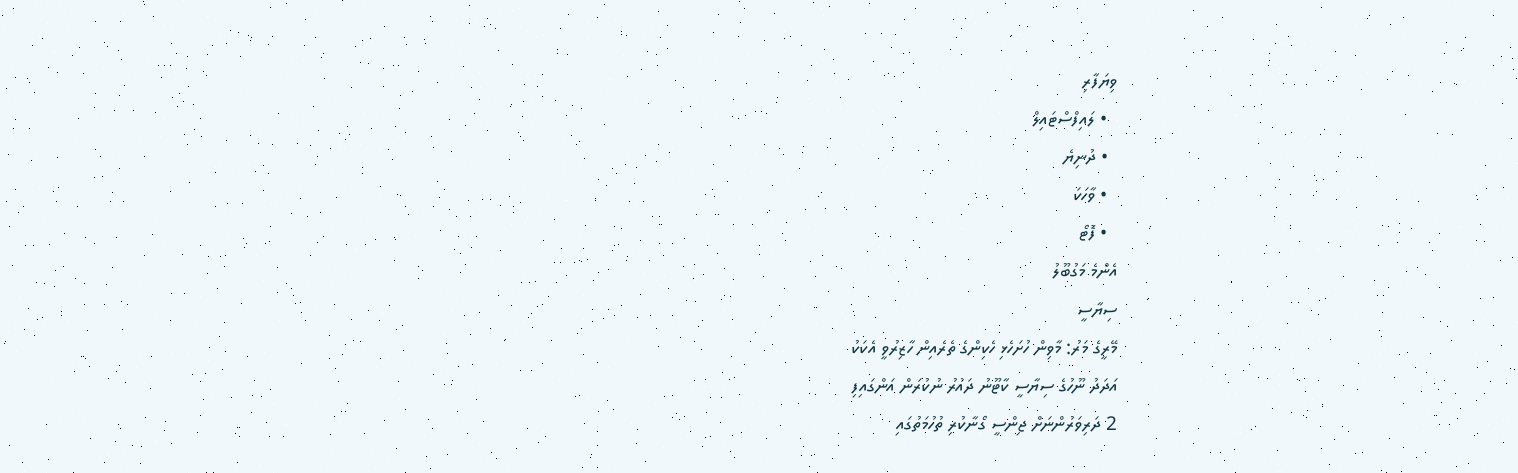ވިޔަފާރި
  • ލައިފްސްޓައިލް
  • ދުނިޔެ
  • ވާހަކަ
  • ފޮޓޯ
އެންމެ މަގުބޫލު
ސިޔާސީ
މޭރީގެ މަރު: މާވިން ހުށަހެޅި ހެކިންގެ ތެރެއިން ހާޒިރުވީ އެކަކު
އަދަދު ނޫހުގެ ސިޔާސީ ކާޓޫނު ދައުރު ނުކުރަން އަންގައިފި
2 ދަރިވަރުންނަށް ޖިންސީ ގޯނާކުރި ތުހުމަތުގައި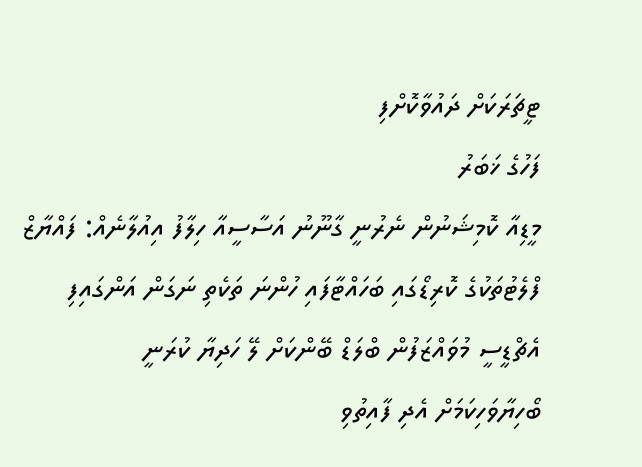ޓީޗަރަކަށް ދައުވާކޮށްފި
ފަހުގެ ޚަބަރު
މީޑިއާ ކޮމިޝަނުން ނެރުނީ ގާނޫނު އަސާސީއާ ހިލާފު އިއުލާނެއް: ފައްޔާޒް
ފްލެޓުތަކުގެ ކޮރިޑޯގައި ބަހައްޓާފައި ހުންނަ ތަކެތި ނަގަން އަންގައިފި
އެޗްޑީސީ މުވައްޒަފުން ބްލަޑް ބޭންކަށް ލޭ ހަދިޔާ ކުރަނީ
ބޯހިޔާވަހިކަމަށް އެދި ފާއިތުވި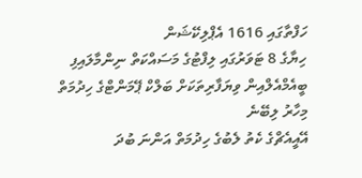ހަފްތާގައި 1616 އެޕްލިކޭޝަން
ހިޔާގެ 8 ޓަވަރުގައި ލިފްޓުގެ މަސައްކަތް ނިންމާލައިފި
ބީއެމްއެލްއިން ވިޔަފާރިތަކަށް ބަލްކް ޕޭމަންޓްގެ ހިދުމަތް މިހާރު ލިބޭނެ
އޭއީއެޗްގެ ކެތު ލެބުގެ ހިދުމަތް އަންނަ ބުދަ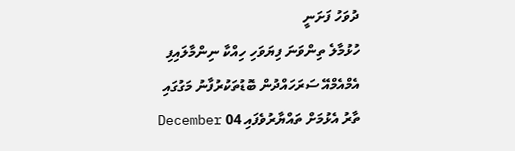ދުވަހު ފަށަނީ
ހުޅުމާލެ ތިންވަނަ ފިޔަވަހި ހިއްކާ ނިންމާލައިފި
އެމްއެމްއޭ ސަރަހައްދުން ބޮޑުތަކުރުފާނު މަގުގައި ތާރު އެޅުމަށް ތައްޔާރުވެފައި 04 December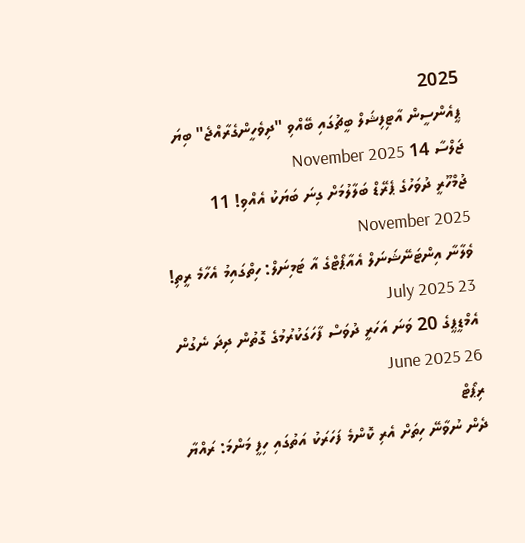2025
ޕީއެންސީން އާޓިފިޝަލް ބީޗުގައި ބޭއްވި "ދިވެހީންގެރާއްޖެ" ބިޔަ ޖަލްސާ 14 November 2025
ޖުމްހޫރީ ދުވަހުގެ ޕެރޭޑް ބަލާލުމަށް ގިނަ ބަޔަކު އެއްވި! 11 November 2025
ވެލާނާ އިންޓަނޭޝަނަލް އެއާޕޯޓްގެ އާ ޓަމިނަލް: ހިތްގައިމު އެހާމެ ރީތި! 23 July 2025
އެމްޑީޕީގެ 20 ވަނަ އަހަރީ ދުވަސް ފާހަގަކުރުމުގެ ގޮތުން ދިދަ ނެގުން 26 June 2025
ރިޕޯޓް
ދެން ނުވާނޭ ހިތަށް އެރި ކޮންމެ ފަހަރަކު އަތުގައި ހިފީ މަންމަ: ރައްޔާ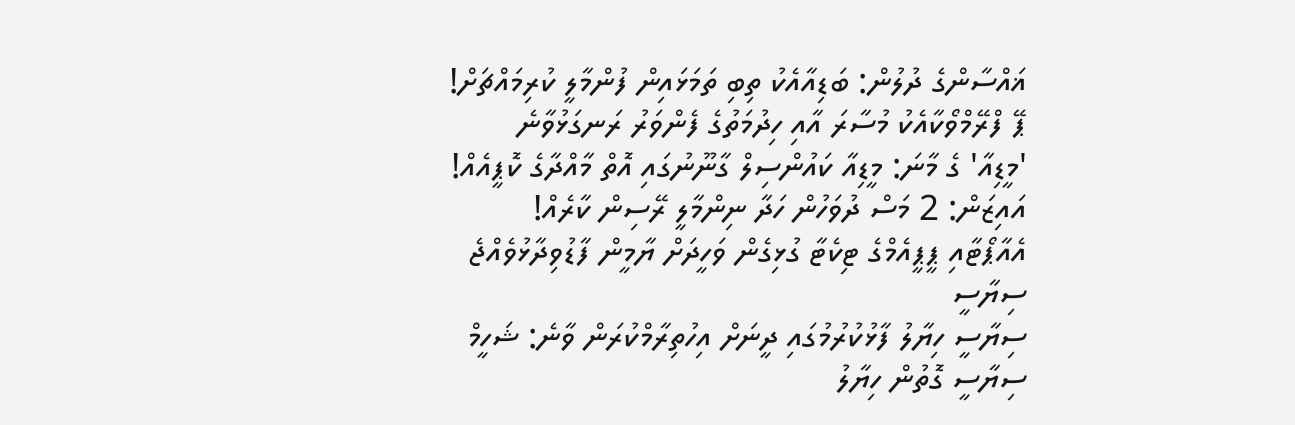ޣައްސާންގެ ދުލުން: ބަޑިއާއެކު ތިބި ތަމަޅައިން ފުންމާލީ ކުރިމައްޗަށް!
ޕޭ ފްރޭމްވޯކާއެކު މުސާރަ އާއި ހިދުމަތުގެ ފެންވަރު ރަނގަޅުވާނެ
'މީޑިއާ' ގެ މާނަ: މީޑިއާ ކައުންސިލް ގާނޫނުގައި އޮތް މާއްދާގެ ކޮޕީއެއް!
އައިޒަން: 2 މަސް ދުވަހުން ހަދާ ނިންމާލީ ރޭސިން ކާރެއް!
އެއާޕޯޓާއި ޕީޕީއެމްގެ ޓިކެޓާ ގުޅިގެން ވަހީދަށް ޔާމީން ފާޑުވިދާޅުވެއްޖެ
ސިޔާސީ
ސިޔާސީ ހިޔާލު ފާޅުކުރުމުގައި ދީނަށް އިހުތިރާމްކުރަން ވާނެ: ޝަހީމް
ސިޔާސީ ގޮތުން ހިޔާލު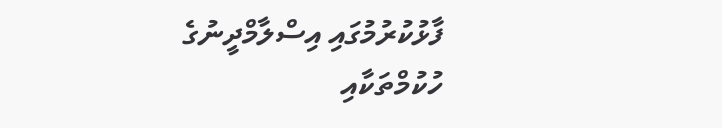ފާޅުކުރުމުގައި އިސްލާމްދީނުގެ ހުކުމްތަކާއި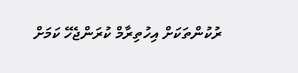ރުކުންތަކަށް އިހުތިރާމް ކުރަންޖެހޭ ކަމަށް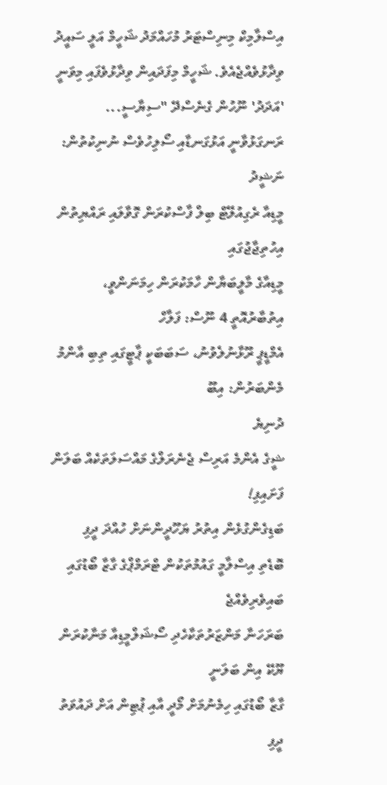އިސްލާމިކް މިނިސްޓަރު މުހައްމަދު ޝަހީމް އަލީ ސައީދު ވިދާޅުވެއްޖެއެވެ. ޝަހީމް މިފަދައިން ވިދާޅުވެފައި މިވަނީ 'އަދަދު' ނޫހުން ގެނެސްދޭ "ސިޔާސީ...
ރަނގަޅުވާނީ އަޅުގަނޑާއި ސޯލިހުވެސް ނުނިކުތުން: ނަޝީދު
މީޑިއާ ރެގިއުލޭޓް ބިލް ފާސްކުރަން ގޮވާލައި ރައްޔިތުން އިހުތިޖާޖުގައި
މީޑިއާގެ މާލީބަޔާން ހާމަކުރަން ހިމަނަންވީ، އިތުބާރުއޮތީ 4 ނޫސް: ފަލާހް
އެމްޑީޕީ ރޫޅާނުލެވުނު، ސަބަބަކީ ޕާޓީގައި ތިބި އާންމު މެންބަރުން: އިބޫ
ދުނިޔެ
ޝީގެ އެންމެ އަރިސް ޖެނެރަލްގެ މައްސަލަތަކެއް ބަލަން ފަށައިފި!
ބަޑިގެންގުޅެން އިތުރު ޔަހޫދީންނަށް ހުއްދަ ދީފި
ބޮޑެތި އިސްލާމީ ގައުމުތަކުން ޓްރަމްޕްގެ ގާޒާ ބޯޑުގައި ބައިވެރިވެއްޖެ
ބަރަހަނާ މަންޒަރުތަކާހެދި ސޯޝަލްމީޑިއާ މަނާކުރަން ޔޫކޭ އިން ބަލަނީ
ގާޒާ ބޯޑުގައި ހިމެނުމަށް މޯދީ އާއި ޕުޓިން އަށް ދައުވަތު ދީފި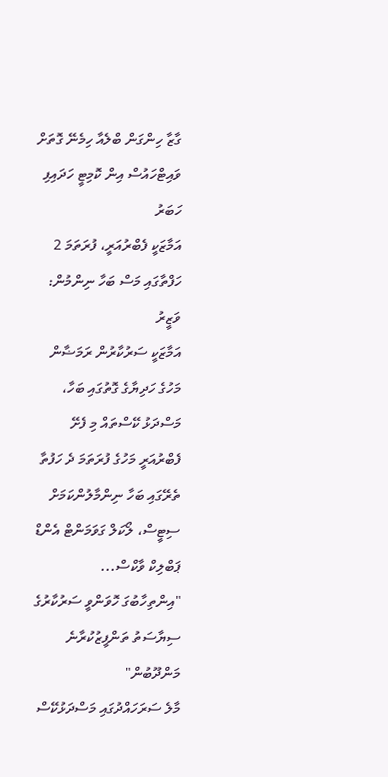ގާޒާ ހިންގަން ބްލެއާ ހިމެނޭ ގޮތަށް ވައިޓްހައުސް އިން ކޮމިޓީ ހަދައިފި
ހަބަރު
އަމާޒަކީ ފެބްރުއަރީ، ފުރަތަމަ 2 ހަފްތާގައި މަސް ބަހާ ނިންމުން: ވަޒީރު
އަމާޒަކީ ސަރުކާރުން ރަމަޟާން މަހުގެ ހަދިޔާގެ ގޮތުގައި ބަހާ، މަސްދަޅު ކޭސްތައް މި ފެށޭ ފެބްރުއަރީ މަހުގެ ފުރަތަމަ ދެ ހަފުތާ ތެރޭގައި ބަހާ ނިންމާލުންކަމަށް ސިޓީސް، ލޯކަލް ގަވަމަންޓް އެންޑް ޕަބްލިކް ވާކްސް...
"އިންތިހާބުގަ ހޮވަންވީ ސަރުކާރުގެ ސިޔާސަތު ތަންފީޒުކުރާނެ މަންދޫބުން"
މާލެ ސަރަހައްދުގައި މަސްދަޅުކޭސް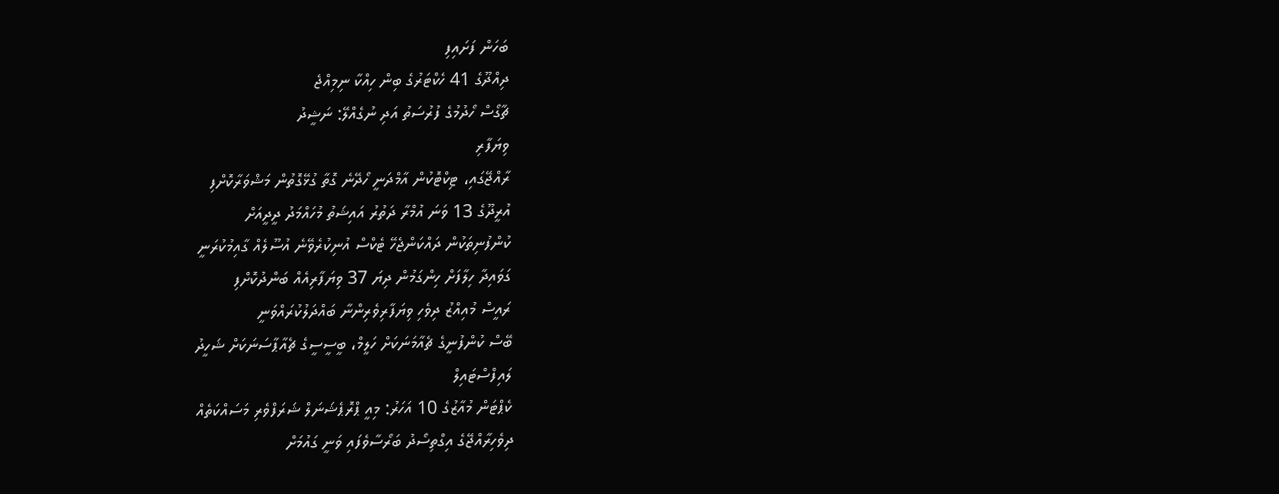ބަހަން ފަށައިފި
ދިއްދޫގެ 41 ހެކްޓަރުގެ ބިން ހިއްކާ ނިމިއްޖެ
ޗާގޯސް ހޯދުމުގެ ފުރުސަތު އަދި ނުގެއްލޭ: ނަޝީދު
ވިޔަފާރި
ރާއްޖޭގައި، ޓިކްޓޮކުން އާމްދަނީ ހޯދޭނެ ގޮތާ ގުޅޭގޮތުން މަޝްވަރާކޮށްފި
އުރީދޫގެ 13 ވަނަ އުމްރާ ދަތުރު އައިޝަތު މުހައްމަދު ދީދީއަށް
ކުންފުނިތަކުން ދައްކަންޖެހޭ ޓެކްސް އުނިކުރެވޭނެ އުސޫލެއް ގާއިމުކުރަނީ
ގަވައިދާ ހިލާފަށް ހިންގަމުން ދިޔަ 37 ވިޔަފާރިއެއް ބަންދުކޮށްފި
ރައީސް މުއިއްޒު ދިވެހި ވިޔަފާރިވެރިންނާ ބައްދަލުކުރައްވަނީ
ބޭސް ކުންފުނީގެ ޗެއާމަނަކަށް ހަލީމް، ބީސީސީގެ ޗެއާޕާސަނަކަށް ޝަހީދު
ލައިފްސްޓައިލް
ކެޕްޓަން މުއާޒުގެ 10 އަހަރު: މިއީ ޕްރޮޕެޝަނަލް ޝަރަފްވެރި މަސައްކަތެއް
ދިވެހިރާއްޖޭގެ އިގްތިސޯދު ބަރޯސާވެފައި ވަނީ ގައުމަށް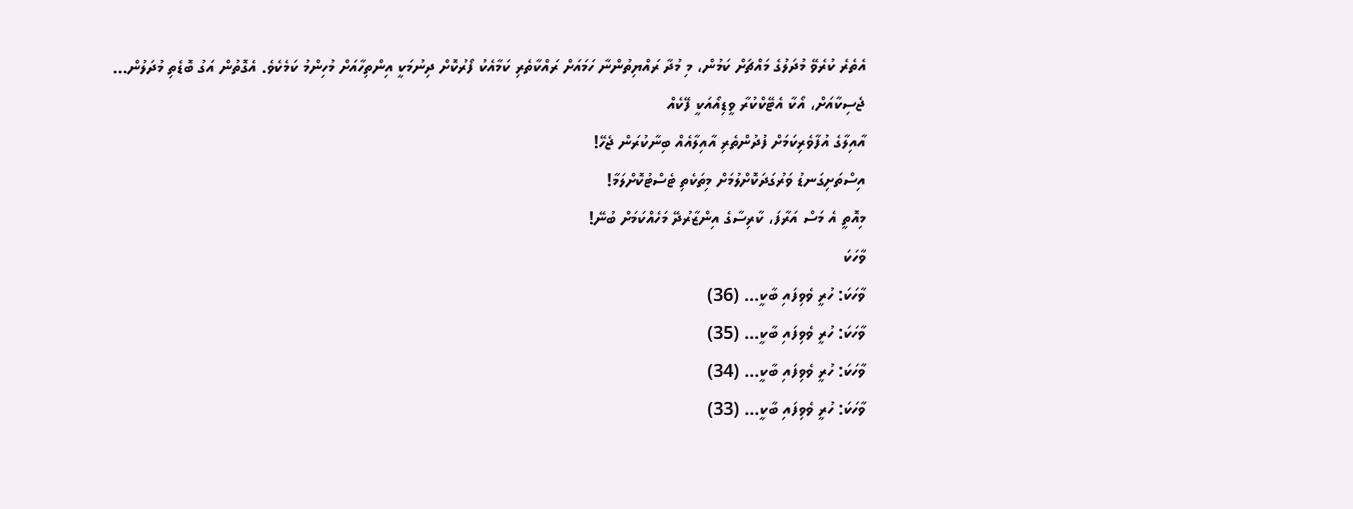އެތެރެ ކުރެވޭ މުދަލުގެ މައްޗަށް ކަމުން، މި މުދާ ރައްޔިތުންނާ ހަމައަށް ރައްކާތެރި ކަމާއެކު ފޯރުކޮށް ދިނުމަކީ އިންތިހާއަށް މުހިންމު ކަމެކެވެ. އެގޮތުން އަގު ބޮޑެތި މުދަލުން...
ޖެސިކާއަށް، އޯކާ އެޓޭކްކުރާ ވީޑިއޯއަކީ ފޭކެއް
އާއިލާގެ އުފާވެރިކަމަށް ފުދުންތެރި އާއިލާއެއް ބިނާކުރަން ޖެހޭ!
އިސްތަށިގަނޑު ވަރުގަދަކޮށްލުމަށް މިތަކެތި ޓެސްޓުކޮށްލަމާ!
މިއޮތީ އެ މަސް އަރާފަ، ކާރިސާގެ އިންޒާރުދޭ މަހެއްކަމަށް ބުނޭ!
ވާހަކަ
ވާހަކަ: ހުރީ ވެވިފައި ބާކީ... (36)
ވާހަކަ: ހުރީ ވެވިފައި ބާކީ... (35)
ވާހަކަ: ހުރީ ވެވިފައި ބާކީ... (34)
ވާހަކަ: ހުރީ ވެވިފައި ބާކީ... (33)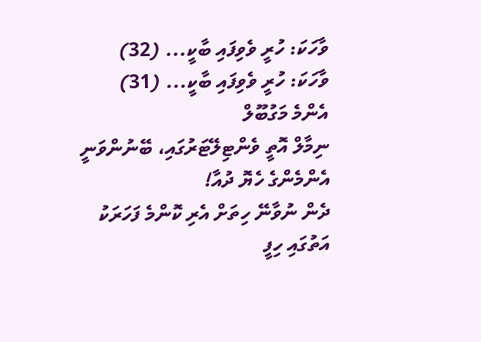ވާހަކަ: ހުރީ ވެވިފައި ބާކީ... (32)
ވާހަކަ: ހުރީ ވެވިފައި ބާކީ... (31)
އެންމެ މަގުބޫލް
ނިމާލް އޮތީ ވެންޓިލޭޓަރުގައި، ބޭނުންވަނީ އެންމެންގެ ހެޔޮ ދުއާ!
ދެން ނުވާނޭ ހިތަށް އެރި ކޮންމެ ފަހަރަކު އަތުގައި ހިފީ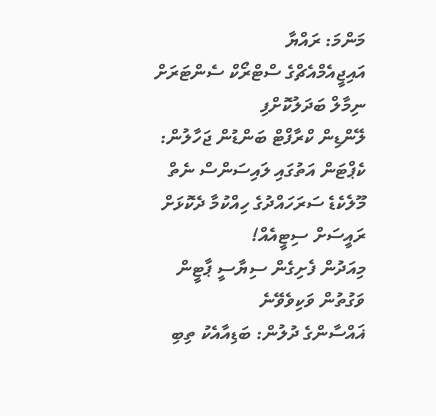މަންމަ: ރައްޔާ
އައިޖީއެމްއެޗްގެ ސްޓްރޯކް ސެންޓަރަށް ނިމާލް ބަދަލުކޮށްފި
ލޭންޑިން ކްރާފްޓް ބަންޑުން ޖަހާލުން: ކެޕްޓަން އަތުގައި ލައިސަންސް ނެތް
މޫލެކެޑެ ސަރަހައްދުގެ ހިއްކުމާ ދެކޮޅަށް ރައީސަށް ސިޓީއެއް!
މިއަދުން ފެށިގެން ސިޔާސީ ޕާޓީން ވަގުތުން ވަކިވެވޭނެ
ޣައްސާންގެ ދުލުން: ބަޑިއާއެކު ތިބި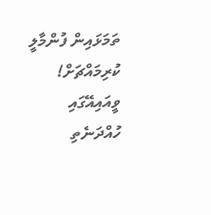ތަމަޅައިން ފުންމާލީ ކުރިމައްޗަށް!
ވީއައިއޭގައި ހުއްދަނެތި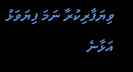ވިޔަފާރިކުރާ ނަމަ ފިޔަވަޅު އަޅާނެ